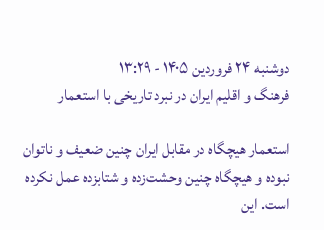دوشنبه ۲۴ فروردین ۱۴۰۵ - ۱۳:۲۹
فرهنگ و اقلیم ایران در نبرد تاریخی با استعمار

استعمار هیچگاه در مقابل ایران چنین ضعیف و ناتوان نبوده و هیچگاه چنین وحشت‌زده و شتابزده‌ عمل نکرده است. این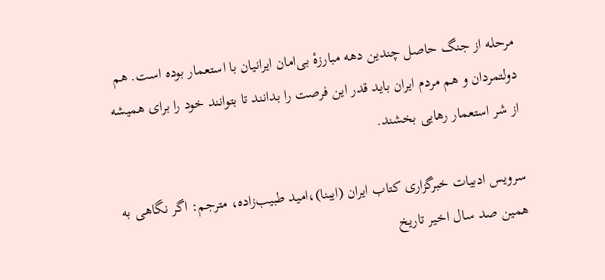مرحله از جنگ حاصل چندین دهه مبارزهٔ بی‌امان ایرانیان با استعمار بوده است. هم دولتمردان و هم مردم ایران باید قدر این فرصت را بدانند تا بتوانند خود را برای همیشه از شر استعمار رهایی بخشند.

سرویس ادبیات خبرگزاری کتاب ایران (ایبنا)،امید طبیب‌زاده، مترجم: اگر نگاهی به همین صد سال اخیر تاریخ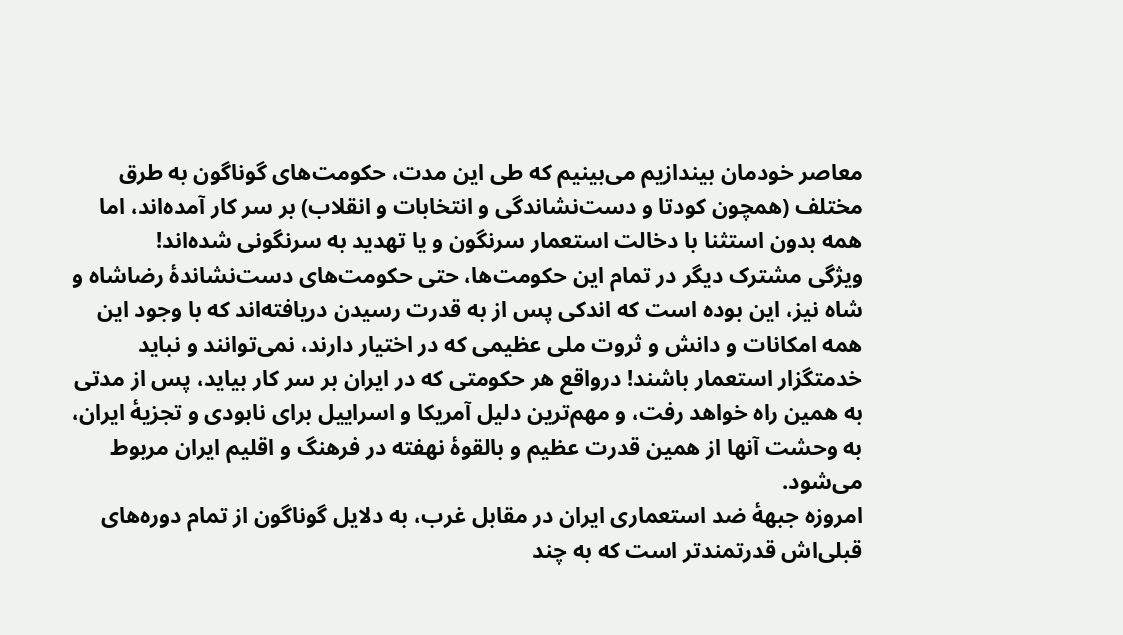معاصر خودمان بیندازیم می‌بینیم که طی این مدت، حکومت‌های گوناگون به طرق مختلف (همچون کودتا و دست‌نشاندگی و انتخابات و انقلاب) بر سر کار آمده‌اند، اما همه بدون استثنا با دخالت استعمار سرنگون و یا تهدید به سرنگونی شده‌اند!
ویژگی مشترک دیگر در تمام این حکومت‌ها، حتی حکومت‌های دست‌نشاندهٔ رضاشاه و شاه نیز، این بوده است که اندکی پس از به قدرت رسیدن دریافته‌اند که با وجود این همه امکانات و دانش و ثروت ملی عظیمی که در اختیار دارند، نمی‌توانند و نباید خدمتگزار استعمار باشند! درواقع هر حکومتی که در ایران بر سر کار بیاید، پس از مدتی به همین راه خواهد رفت، و مهم‌ترین دلیل آمریکا و اسراییل برای نابودی و تجزیهٔ ایران، به وحشت آنها از همین قدرت عظیم و بالقوهٔ نهفته در فرهنگ و اقلیم ایران مربوط می‌شود.
امروزه جبههٔ ضد استعماری ایران در مقابل غرب، به دلایل گوناگون از تمام دوره‌های قبلی‌اش قدرتمندتر است که به چند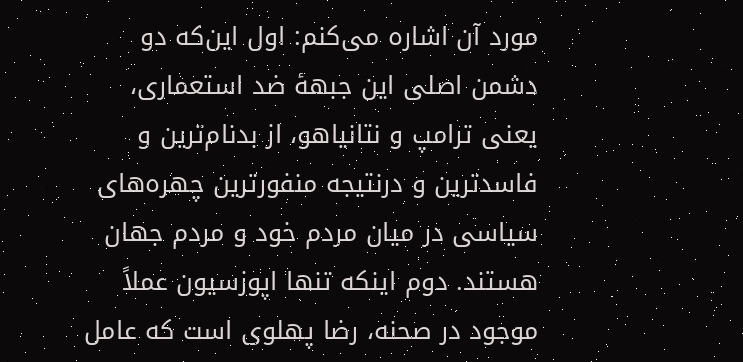مورد آن اشاره می‌کنم: اول این‌که دو دشمن اصلی این جبههٔ ضد استعماری، یعنی ترامپ و نتانیاهو، از بدنام‌ترین و فاسدترین و درنتیجه منفورترین چهره‌های سیاسی در میان مردم خود و مردم جهان هستند. دوم اینکه تنها اپوزسیون عملاً موجود در صحنه، رضا پهلوی است که عامل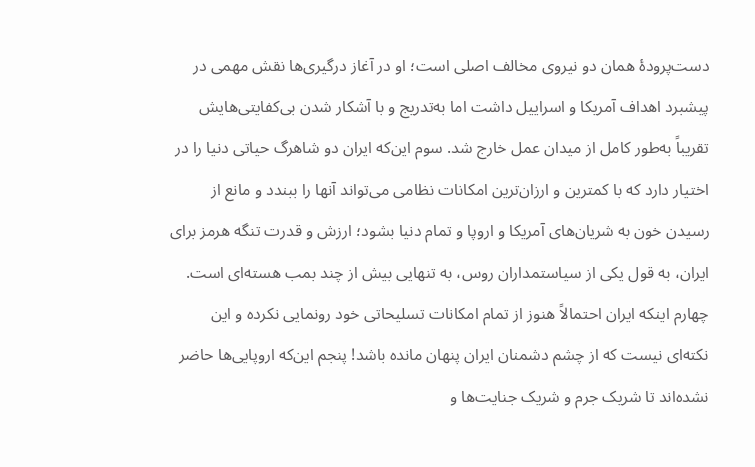دست‌پرودهٔ همان دو نیروی مخالف اصلی است؛ او در آغاز درگیری‌ها نقش مهمی در پیشبرد اهداف آمریکا و اسراییل داشت اما به‌تدریج و با آشکار شدن بی‌کفایتی‌هایش تقریباً به‌طور کامل از میدان عمل خارج شد. سوم این‌که ایران دو شاهرگ حیاتی دنیا را در اختیار دارد که با کمترین و ارزان‌ترین امکانات نظامی می‌تواند آنها را ببندد و مانع از رسیدن خون به شریان‌های آمریکا و اروپا و تمام دنیا بشود؛ ارزش و قدرت تنگه هرمز برای ایران، به قول یکی از سیاستمداران روس، به تنهایی بیش از چند بمب هسته‌ای است. چهارم اینکه ایران احتمالاً هنوز از تمام امکانات تسلیحاتی خود رونمایی نکرده و این نکته‌ای نیست که از چشم دشمنان ایران پنهان مانده باشد! پنجم این‌که اروپایی‌ها حاضر نشده‌اند تا شریک جرم و شریک جنایت‌ها و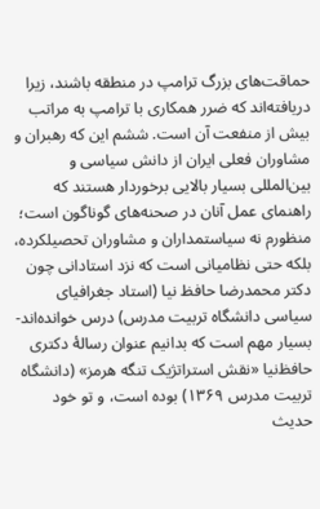حماقت‌های بزرگ ترامپ در منطقه باشند، زیرا دریافته‌اند که ضرر همکاری با ترامپ به مراتب بیش از منفعت آن است. ششم این که رهبران و مشاوران فعلی ایران از دانش سیاسی و بین‌المللی بسیار بالایی برخوردار هستند که راهنمای عمل آنان در صحنه‌های گوناگون است؛ منظورم نه سیاستمداران و مشاوران تحصیلکرده، بلکه حتی نظامیانی است که نزد استادانی چون دکتر محمدرضا حافظ نیا (استاد جغرافیای سیاسی دانشگاه تربیت مدرس) درس خوانده‌اند- بسیار مهم است که بدانیم عنوان رسالهٔ دکتری حافظ‌نیا «نقش استراتژیک تنگه هرمز» (دانشگاه تربیت مدرس ۱۳۶۹) بوده است، و تو خود حدیث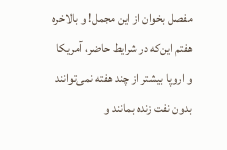مفصل بخوان از این مجمل! و بالاخره هفتم این‌که در شرایط حاضر، آمریکا و اروپا بیشتر از چند هفته نمی‌توانند بدون نفت زنده بمانند و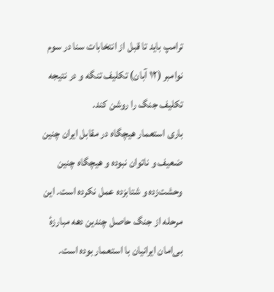ترامپ باید تا قبل از انتخابات سنا در سوم نوامبر (۱۲ آبان) تکلیف تنگه و در نتیجه تکلیف جنگ را روشن کند.
باری استعمار هیچگاه در مقابل ایران چنین ضعیف و ناتوان نبوده و هیچگاه چنین وحشت‌زده و شتابزده‌ عمل نکرده است. این مرحله از جنگ حاصل چندین دهه مبارزهٔ بی‌امان ایرانیان با استعمار بوده است.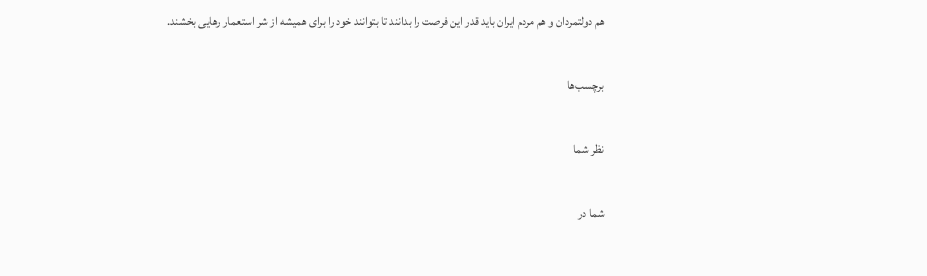هم دولتمردان و هم مردم ایران باید قدر این فرصت را بدانند تا بتوانند خود را برای همیشه از شر استعمار رهایی بخشند.

برچسب‌ها

نظر شما

شما در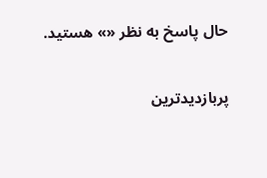حال پاسخ به نظر «» هستید.

پربازدیدترین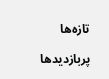تازه‌ها

پربازدیدها